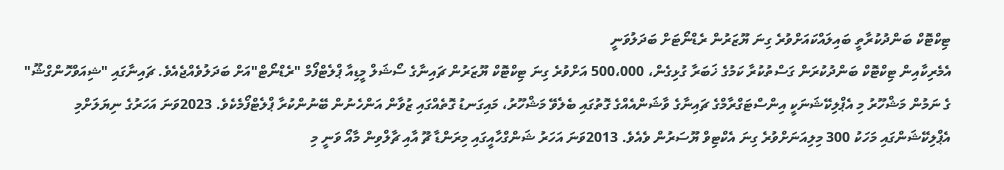ޓިކްޓޮކް ބަންދުކުރާތީ ބައިލައްކައަށްވުރެ ގިނަ ޔޫޒަރުން ރެޑްނޯޓަށް ބަދަލުވަނީ
އެމެރިކާއިން ޓިކްޓޮކް ބަންދުކުރަން ގަސްތުކުރާ ކަމުގެ ޚަބަރާ ގުޅިގެން، 500،000 އަށްވުރެ ގިނަ ޓިކްޓޮކް ޔޫޒަރުން ޗައިނާގެ ސޯޝަލް މީޑިއާ ޕްލެޓްފޯމް "ރެޑްނޯޓް"އަށް ބަދަލުވެއްޖެއެވެ. ޗައިނާގައި "ޝިއަވްހޮންގްޝޫ" ގެ ނަމުން މަޝްހޫރު މި އެޕްލިކޭޝަނަކީ އިންސްޓަގްރާމްގެ ޗައިނާގެ ވާޝަންއެއްގެ ގޮތުގައި ބެލެވޭ މަޝްހޫރު، މައިގަނޑު ގޮތެއްގައި ޒުވާން އަންހެނުން ބޭނުންކުރާ ޕްލެޓްފޯމެކެވެ. 2023ވަނަ އަހަރުގެ ނިޔަލަށްމި އެޕްލިކޭޝަންގައި މަހަކު 300 މިލިއަނަށްވުރެ ގިނަ އެކްޓިވް ޔޫސަރުން ވެއެވެ. 2013ވަނަ އަހަރު ޝަންގްހާއީގައި މިރަންޑާ ޗޫ އާއި ޗާލްވިން މާއޯ ވަނީ މި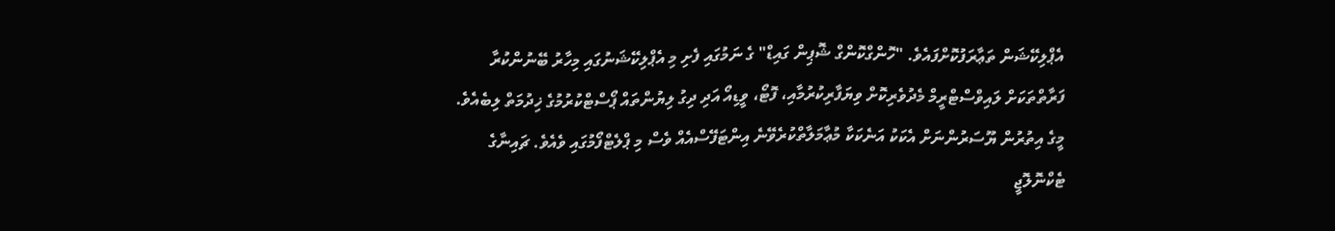އެޕްލިކޭޝަން ތަޢާރަފުކޮށްފައެވެ. "ހޮންގްކޮންގް ޝޮޕިން ގައިޑް" ގެ ނަމުގައި ފެށި މި އެޕްލިކޭޝަނުގައި މިހާރު ބޭނުންކުރާ ފަރާތްތަކަށް ލައިވްސްޓްރީމް މެދުވެރިކޮށް ވިޔަފާރިކުރުމާއި، ފޮޓޯ، ވީޑިއޯ އަދި ދިގު ލިޔުންތައް ޕޯސްޓްކުރުމުގެ ޚިދުމަތް ލިބެއެވެ. މީގެ އިތުރުން ޔޫސަރުންނަށް އެކަކު އަނެކަކާ މުޢާމަލާތްކުރެވޭނެ އިންޓަފޭސްއެއް ވެސް މި ޕްލެޓްފޯމުގައި ވެއެވެ. ޗައިނާގެ ޓެކްނޮލޮޖީ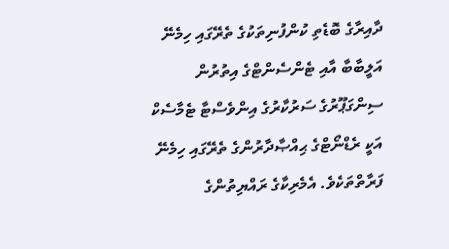ދާއިރާގެ ބޮޑެތި ކުންފުނިތަކުގެ ތެރޭގައި ހިމެނޭ އަލީބާބާ އާއި ޓެންސެންޓްގެ އިތުރުން ސިންގަޕޫރުގެ ސަރުކާރުގެ އިންވެސްޓާ ޓެމާސެކް އަކީ ރެޑްނޯޓްގެ ޙިއްޞާދާރުންގެ ތެރޭގައި ހިމެނޭ ފަރާތްތަކެވެ. އެމެރިކާގެ ރައްޔިތުންގެ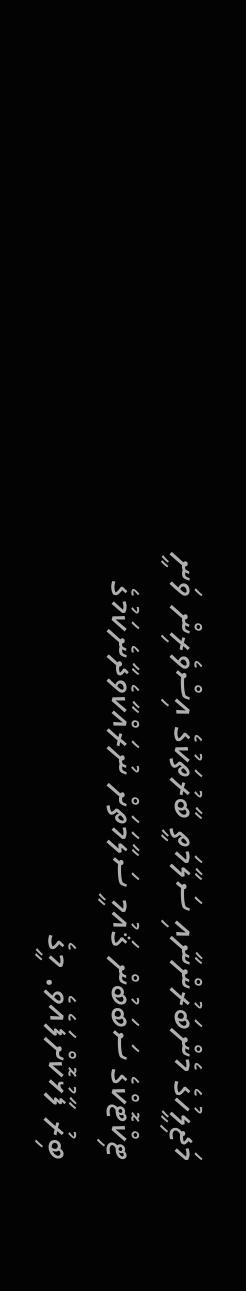މަޖިލީހުގެ މެންބަރުންނާއި ސަލާމަތީ ބާރުތަކުގެ އިސްވެރިން ވަނީ ޓިކްޓޮކްގެ ސަބަބުން ޤައުމީ ސަލާމަތަށް ނުރައްކާވެދާނެކަމުގެ ބިރު ފާޅުކޮށްފައެވެ. މީގެ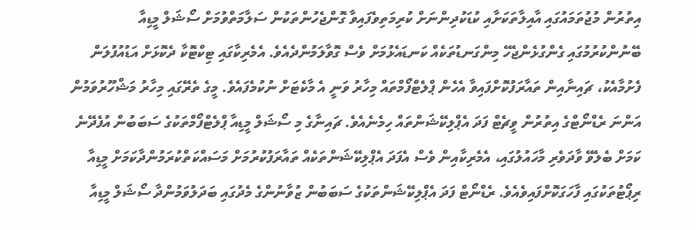އިތުރުން މުޖުތަމައުގައި އާއިލާތަކަށާއި ކުޑަކުދިންނަށް ކުރިމަތިވެފައިވާ ގޮންޖެހުންތަކުން ސަލާމަތްވުމަށް ސޯޝަލް މީޑިއާ ބޭނުންކުރުމުގައި ގެންގުޅެންޖެހޭ މިންގަނޑުތަކެއް ކަނޑައެޅުމަށް ވެސް ގޮވާލަމުންދެއެވެ. އެމެރިކާގައި ޓިކްޓޮކާ ދެކޮޅަށް އަޑުއުފުލަން ފެށުމާއެކު، ޗައިނާއިން ތައާރަފުކޮށްފައިވާ އެހެން ޕްލެޓްފޯމްތައް މިހާރު ވަނީ އެ މާކެޓަށް ނުކުމެފައެވެ. މީގެ ތެރޭގައި މިހާރު މަޝްހޫރުވަމުން އަންނަ ރެޑްނޯޓްގެ އިތުރުން ވީޗެޓް ފަދަ އެޕްލިކޭޝަންތައް ހިމެނެއެވެ. ޗައިނާގެ މި ސޯޝަލް މީޑިއާ ޕްލެޓްފޯމްތަކުގެ ސަބަބުން އުފެދޭނެ ކަމަށް ބެލެވޭ ވާދަވެރި މާހައުލުގައި، އެމެރިކާއިން ވެސް އެފަދަ އެޕްލިކޭޝަންތަކެއް ތައާރަފުކުރުމަށް މަސައްކަތްކުރަމުންދާކަމަށް މީޑިއާ ރިޕޯޓުތަކުގައި ފާހަގަކޮށްފައިވެއެވެ. ރެޑްނޯޓް ފަދަ އެޕްލިކޭޝަންތަކުގެ ސަބަބުން ޒުވާނުންގެ މެދުގައި ބަދަލުވަމުންދާ ސޯޝަލް މީޑިއާ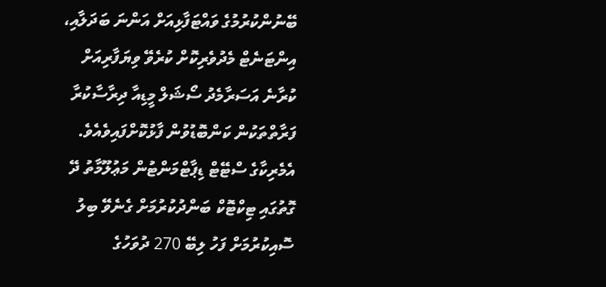ބޭނުންކުރުމުގެ ވައްޓަފާޅިއަށް އަންނަ ބަދަލާއި، އިންޓަނެޓް މެދުވެރިކޮށް ކުރެވޭ ވިޔަފާރިއަށް ކުރާނެ އަސަރާމެދު ސޯޝަލް މީޑިއާ ދިރާސާކުރާ ފަރާތްތަކުން ކަންބޮޑުވުން ފާޅުކޮށްފައިވެއެވެ. އެމެރިކާގެ ސްޓޭޓް ޑިޕާޓްމަންޓުން މަޢުލޫމާތު ދޭ ގޮތުގައި ޓިކްޓޮކް ބަންދުކުރުމަށް ގެނެވޭ ބިލު ސޮއިކުރުމަށް ފަހު ލިބޭ 270 ދުވަހުގެ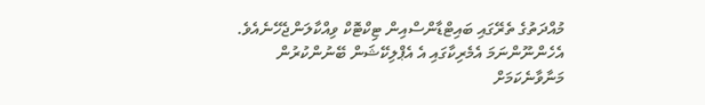މުއްދަތުގެ ތެރޭގައި ބައިޓްޑާންސްއިން ޓިކްޓޮކް ވިއްކާލަންޖެހޭނެއެވެ. އެހެންނޫންނަމަ އެމެރިކާގައި އެ އެޕްލިކޭޝަން ބޭނުންކުރުން މަނާވާނެކަމަށް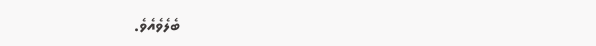ބެލެވެއެވެ.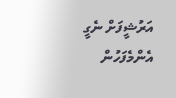އަރުޝީފަށް ނެގީ
އެންމެފަހުން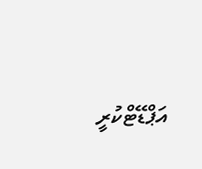އަޕްޑޭޓްކުރީ